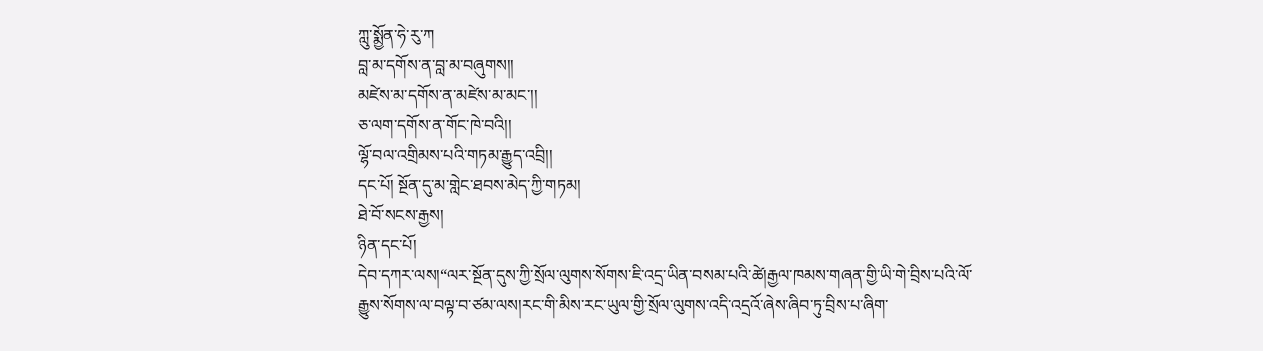ཀླུ་སྨྱོན་ཧེ་རུ་ཀ
བླ་མ་དགོས་ན་བླ་མ་བཞུགས།།
མཛེས་མ་དགོས་ན་མཛེས་མ་མང་།།
ཅ་ལག་དགོས་ན་གོང་ཁེ་བའི།།
ལྷོ་བལ་འགྲིམས་པའི་གཏམ་རྒྱུད་འབྲི།།
དང་པོ། སྔོན་དུ་མ་གླེང་ཐབས་མེད་ཀྱི་གཏམ།
ཐེ་བོ་སངས་རྒྱས།
ཉིན་དང་པོ།
དེབ་དཀར་ལས།“ལར་སྔོན་དུས་ཀྱི་སྲོལ་ལུགས་སོགས་ཇི་འདྲ་ཡིན་བསམ་པའི་ཚེ།རྒྱལ་ཁམས་གཞན་གྱི་ཡི་གེ་བྲིས་པའི་ལོ་རྒྱུས་སོགས་ལ་བལྟ་བ་ཙམ་ལས།རང་གི་མིས་རང་ཡུལ་གྱི་སྲོལ་ལུགས་འདི་འདྲའོ་ཞེས་ཞིབ་ཏུ་བྲིས་པ་ཞིག་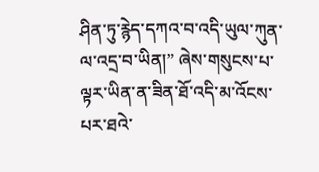ཤིན་ཏུ་རྙེད་དཀའ་བ་འདི་ཡུལ་ཀུན་ལ་འདྲ་བ་ཡིན།” ཞེས་གསུངས་པ་ལྟར་ཡིན་ན་ཟིན་ཐོ་འདི་མ་འོངས་པར་ཐའེ་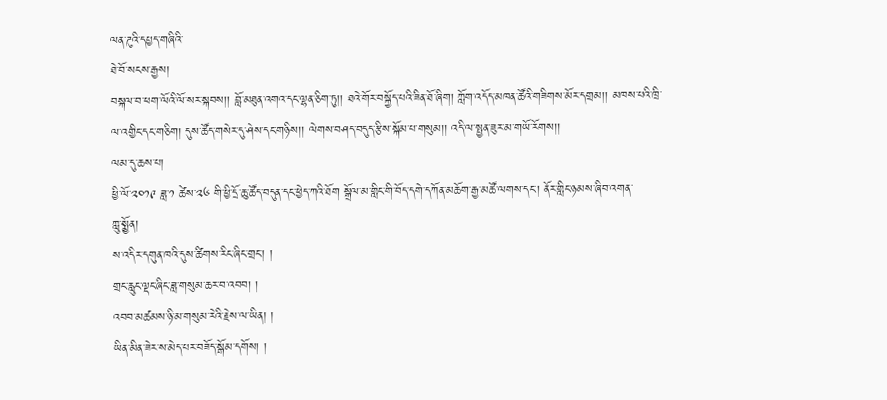ལན་ཌུའི་དཔྱད་གཞིའི་
ཐེ་བོ་སངས་རྒྱས།
བསྐལ་བ་ཕག་ལོའི་ལོ་སར་སྐབས།། བློ་མཐུན་འགའ་དང་ལྷན་ཅིག་ཏུ།། ཐའེ་གོར་བསྐྱོད་པའི་ཟིན་ཐོ་ཞིག། ཀློག་འདོད་མཁན་ཚོའི་གཟིགས་མོར་དགྲམ།། མཁས་པའི་ཁྲི་ལ་འགྱིང་དང་གཅིག། དུས་ཚོད་གསེར་དུ་ཤེས་དང་གཉིས།། ལེགས་བཤད་བདུད་རྩིས་སྐོམ་པ་གསུམ།། འདི་ལ་སྤྱན་ཟུར་མ་གཡོ་རོགས།།
ལམ་དུ་ཆས་པ།
ཕྱི་ལོ་༢༠༡༩ ཟླ་༡ ཚེས་༢༦ གི་ཕྱི་དྲོ་ཆུ་ཚོད་བདུན་དང་ཕྱེད་ཀའི་ཐོག སྒྲོལ་མ་གླིང་གི་བོད་དགེ་དཀོན་མཆོག་རྒྱ་མཚོ་ལགས་དང་། ནོར་གླིང་ཉམས་ཞིབ་འགན་
ཀླུ་སྨྱོན།
ས་འདིར་དགུན་ཁའི་དུས་ཚིགས་རིང་ཞིང་གྲང་། །
གྲང་རླུང་ལྡང་ཞིང་ཟླ་གསུམ་ཆར་བ་འབབ། །
འབབ་མཚམས་ཉི་མ་གསུམ་རེའི་རྗེས་ལ་ཡིན། །
ཡིན་མིན་ཟེར་ས་མེད་པར་བཟོད་སྒོམ་དགོས། །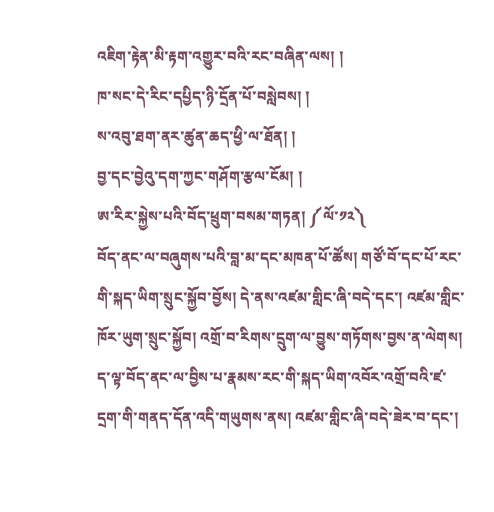འཇིག་རྟེན་མི་རྟག་འགྱུར་བའི་རང་བཞིན་ལས། །
ཁ་སང་དེ་རིང་དཔྱིད་ཉི་དྲོན་པོ་བསླེབས། །
ས་འབུ་ཐག་ནར་ཚུན་ཆད་ཕྱི་ལ་ཐོན། །
བྱ་དང་བྱེའུ་དག་ཀྱང་གཤོག་རྩལ་ངོམ། །
ཨ་རིར་སྐྱེས་པའི་བོད་ཕྲུག་བསམ་གཏན། ༼ལོ་༡༢༽
བོད་ནང་ལ་བཞུགས་པའི་བླ་མ་དང་མཁན་པོ་ཚོས། གཙོ་བོ་དང་པོ་རང་གི་སྐད་ཡིག་སྲུང་སྐྱོབ་བྱོས། དེ་ནས་འཛམ་གླིང་ཞི་བདེ་དང་། འཛམ་གླིང་ཁོར་ཡུག་སྲུང་སྐྱོབ། འགྲོ་བ་རིགས་དྲུག་ལ་བྱུས་གཏོགས་བྱས་ན་ལེགས། ད་ལྟ་བོད་ནང་ལ་བྱིས་པ་རྣམས་རང་གི་སྐད་ཡིག་འབོར་འགྲོ་བའི་ཛ་དྲག་གི་གནད་དོན་འདི་གཡུགས་ནས། འཛམ་གླིང་ཞི་བདེ་ཟེར་བ་དང་།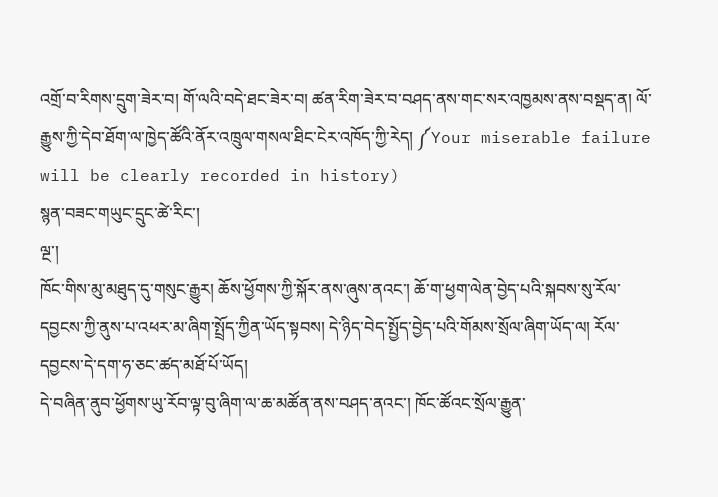འགྲོ་བ་རིགས་དྲུག་ཟེར་བ། གོ་ལའི་བདེ་ཐང་ཟེར་བ། ཚན་རིག་ཟེར་བ་བཤད་ནས་གང་སར་འཁྱམས་ནས་བསྡད་ན། ལོ་རྒྱུས་ཀྱི་དེབ་ཐོག་ལ་ཁྱེད་ཚོའི་ནོར་འཁྲུལ་གསལ་ཐིང་ངེར་འཁོད་ཀྱི་རེད། ༼Your miserable failure will be clearly recorded in history)
སྙན་བཟང་གཡུང་དྲུང་ཚེ་རིང་།
ལྔ་།
ཁོང་གིས་མུ་མཐུད་དུ་གསུང་རྒྱུར། ཆོས་ཕྱོགས་ཀྱི་སྐོར་ནས་ཞུས་ནའང་། ཆོ་ག་ཕྱག་ལེན་བྱེད་པའི་སྐབས་སུ་རོལ་དབྱངས་ཀྱི་ནུས་པ་འཕར་མ་ཞིག་སྤྲོད་ཀྱིན་ཡོད་སྟབས། དེ་ཉིད་བེད་སྤྱོད་བྱེད་པའི་གོམས་སྲོལ་ཞིག་ཡོད་ལ། རོལ་དབྱངས་དེ་དག་ཧ་ཅང་ཚད་མཐོ་པོ་ཡོད།
དེ་བཞིན་ནུབ་ཕྱོགས་ཡུ་རོབ་ལྟ་བུ་ཞིག་ལ་ཆ་མཚོན་ནས་བཤད་ནའང་། ཁོང་ཚོའང་སྲོལ་རྒྱུན་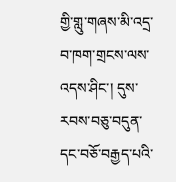གྱི་གླུ་གཞས་མི་འདྲ་བ་ཁག་གྲངས་ལས་འདས་ཤིང་། དུས་རབས་བཅུ་བདུན་དང་བཅོ་བརྒྱད་པའི་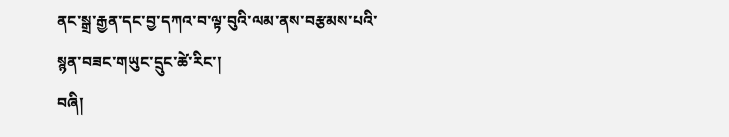ནང་སྒྲ་རྒྱན་དང་བྱ་དཀའ་བ་ལྟ་བུའི་ལམ་ནས་བརྩམས་པའི་
སྙན་བཟང་གཡུང་དྲུང་ཚེ་རིང་།
བཞི།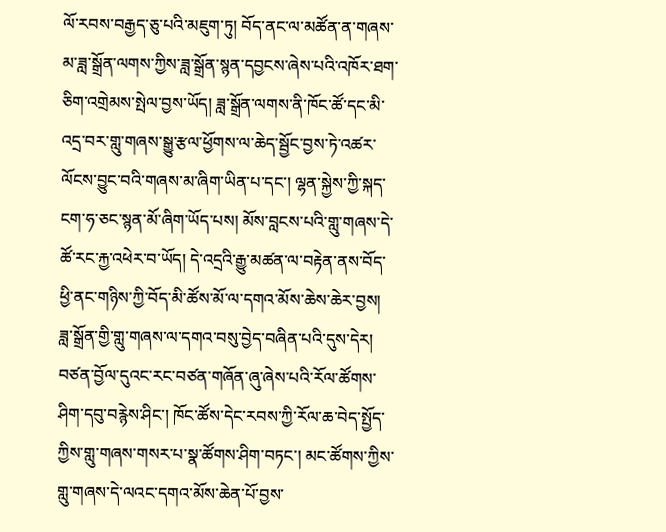ལོ་རབས་བརྒྱད་ཅུ་པའི་མཇུག་ཏུ། བོད་ནང་ལ་མཚོན་ན་གཞས་མ་ཟླ་སྒྲོན་ལགས་ཀྱིས་ཟླ་སྒྲོན་སྙན་དབྱངས་ཞེས་པའི་འཁོར་ཐག་ཅིག་འགྲེམས་སྤེལ་བྱས་ཡོད། ཟླ་སྒྲོན་ལགས་ནི་ཁོང་ཚོ་དང་མི་འདྲ་བར་གླུ་གཞས་སྒྱུ་རྩལ་ཕྱོགས་ལ་ཆེད་སྦྱོང་བྱས་ཏེ་འཚར་ལོངས་བྱུང་བའི་གཞས་མ་ཞིག་ཡིན་པ་དང་། ལྷན་སྐྱེས་ཀྱི་སྐད་ངག་ཧ་ཅང་སྙན་མོ་ཞིག་ཡོད་པས། མོས་བླངས་པའི་གླུ་གཞས་དེ་ཚོ་རང་རྐྱ་འཕེར་བ་ཡོད། དེ་འདྲའི་རྒྱུ་མཚན་ལ་བརྟེན་ནས་བོད་ཕྱི་ནང་གཉིས་ཀྱི་བོད་མི་ཚོས་མོ་ལ་དགའ་མོས་ཆེས་ཆེར་བྱས། ཟླ་སྒྲོན་གྱི་གླུ་གཞས་ལ་དགའ་བསུ་བྱེད་བཞིན་པའི་དུས་དེར། བཙན་བྱོལ་དུའང་རང་བཙན་གཞོན་ཞུ་ཞེས་པའི་རོལ་ཚོགས་ཤིག་དབུ་བརྙེས་ཤིང་། ཁོང་ཚོས་དེང་རབས་ཀྱི་རོལ་ཆ་བེད་སྤྱོད་ཀྱིས་གླུ་གཞས་གསར་པ་སྣ་ཚོགས་ཤིག་བཏང་། མང་ཚོགས་ཀྱིས་གླུ་གཞས་དེ་ལའང་དགའ་མོས་ཆེན་པོ་བྱས་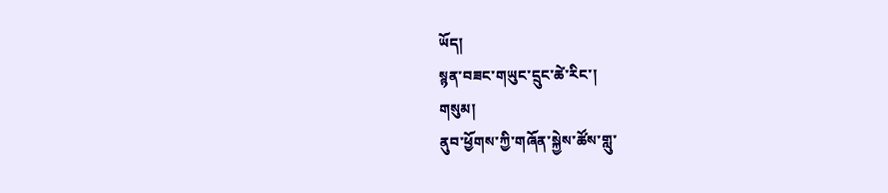ཡོད།
སྙན་བཟང་གཡུང་དྲུང་ཚེ་རིང་།
གསུམ།
ནུབ་ཕྱོགས་ཀྱི་གཞོན་སྐྱེས་ཚོས་གླུ་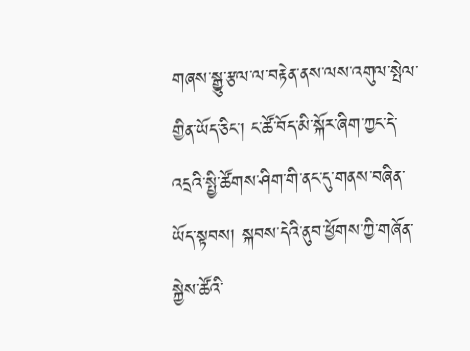གཞས་སྒྱུ་རྩལ་ལ་བརྟེན་ནས་ལས་འགུལ་སྤེལ་གྱིན་ཡོད་ཅིང་། ང་ཚོ་བོད་མི་སྐོར་ཞིག་ཀྱང་དེ་འདྲའི་སྤྱི་ཚོགས་ཤིག་གི་ནང་དུ་གནས་བཞིན་ཡོད་སྟབས། སྐབས་དེའི་ནུབ་ཕྱོགས་ཀྱི་གཞོན་སྐྱེས་ཚོའི་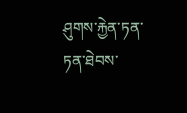ཤུགས་རྐྱེན་ཏན་ཏན་ཐེབས་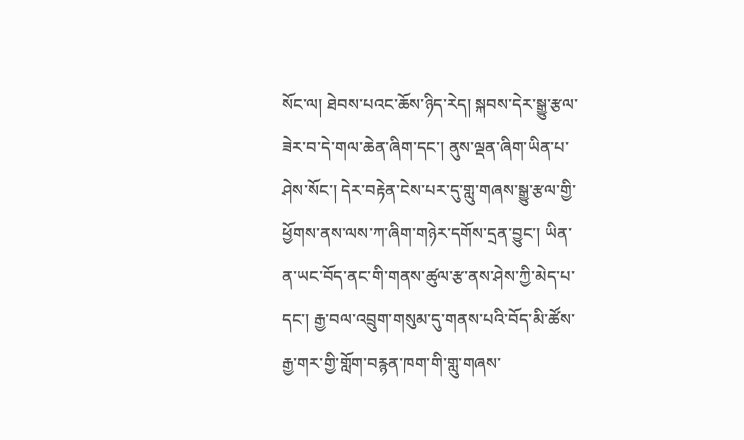སོང་ལ། ཐེབས་པའང་ཆོས་ཉིད་རེད། སྐབས་དེར་སྒྱུ་རྩལ་ཟེར་བ་དེ་གལ་ཆེན་ཞིག་དང་། ནུས་ལྡན་ཞིག་ཡིན་པ་ཤེས་སོང་། དེར་བརྟེན་ངེས་པར་དུ་གླུ་གཞས་སྒྱུ་རྩལ་གྱི་ཕྱོགས་ནས་ལས་ཀ་ཞིག་གཉེར་དགོས་དྲན་བྱུང་། ཡིན་ན་ཡང་བོད་ནང་གི་གནས་ཚུལ་རྩ་ནས་ཤེས་ཀྱི་མེད་པ་དང་། རྒྱ་བལ་འབྲུག་གསུམ་དུ་གནས་པའི་བོད་མི་ཚོས་རྒྱ་གར་གྱི་གློག་བརྙན་ཁག་གི་གླུ་གཞས་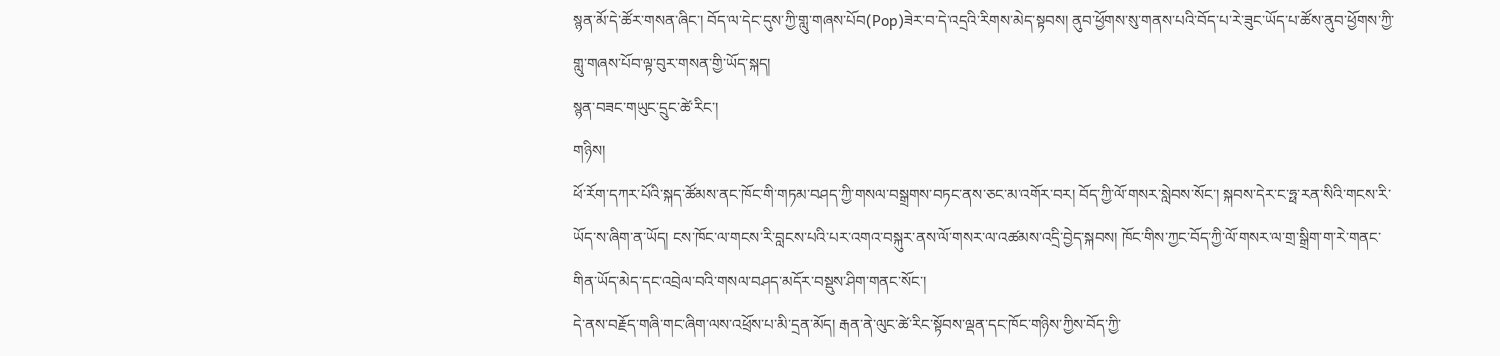སྙན་མོ་དེ་ཚོར་གསན་ཞིང་། བོད་ལ་དེང་དུས་ཀྱི་གླུ་གཞས་པོབ(Pop)ཟེར་བ་དེ་འདྲའི་རིགས་མེད་སྟབས། ནུབ་ཕྱོགས་སུ་གནས་པའི་བོད་པ་རེ་ཟུང་ཡོད་པ་ཚོས་ནུབ་ཕྱོགས་ཀྱི་གླུ་གཞས་པོབ་ལྟ་བུར་གསན་གྱི་ཡོད་སྐད།
སྙན་བཟང་གཡུང་དྲུང་ཚེ་རིང་།
གཉིས།
ཕོ་རོག་དཀར་པོའི་སྐད་ཚོམས་ནང་ཁོང་གི་གཏམ་བཤད་ཀྱི་གསལ་བསྒྲགས་བཏང་ནས་ཅང་མ་འགོར་བར། བོད་ཀྱི་ལོ་གསར་སླེབས་སོང་། སྐབས་དེར་ང་ཧྥ་རན་སིའི་གངས་རི་ཡོད་ས་ཞིག་ན་ཡོད། ངས་ཁོང་ལ་གངས་རི་བླངས་པའི་པར་འགའ་བསྐུར་ནས་ལོ་གསར་ལ་འཚམས་འདྲི་བྱེད་སྐབས། ཁོང་གིས་ཀྱང་བོད་ཀྱི་ལོ་གསར་ལ་གྲ་སྒྲིག་ག་རེ་གནང་གིན་ཡོད་མེད་དང་འབྲེལ་བའི་གསལ་བཤད་མདོར་བསྡུས་ཤིག་གནང་སོང་།
དེ་ནས་བརྗོད་གཞི་གང་ཞིག་ལས་འཕྲོས་པ་མི་དྲན་མོད། རྒན་ནེ་ལུང་ཚེ་རིང་སྟོབས་ལྡན་དང་ཁོང་གཉིས་ཀྱིས་བོད་ཀྱི་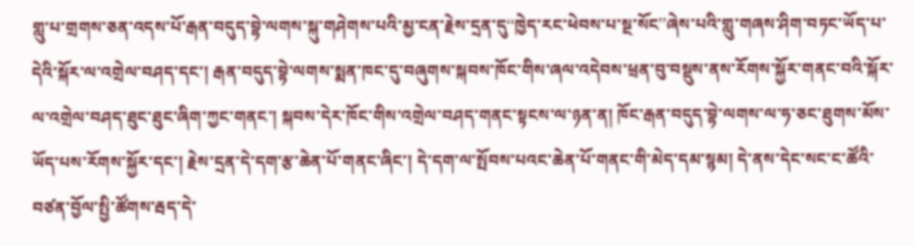གླུ་པ་གྲགས་ཅན་འདས་པོ་རྒན་བདུད་བྷེ་ལགས་སྐུ་གཤེགས་པའི་མྱ་ངན་རྗེས་དྲན་དུ‘‘ཁྱེད་རང་ཕེབས་པ་སྔ་སོང’’ཞེས་པའི་གླུ་གཞས་ཤིག་བཏང་ཡོད་པ་དེའི་སྐོར་ལ་འགྲེལ་བཤད་དང་། རྒན་བདུད་བྷེ་ལགས་སྨན་ཁང་དུ་བཞུགས་སྐབས་ཁོང་གིས་ཞལ་འདེབས་ཕྲན་བུ་བསྡུས་ནས་རོགས་སྐྱོར་གནང་བའི་སྐོར་ལ་འགྲེལ་བཤད་ཐུང་ཐུང་ཞིག་ཀྱང་གནང་། སྐབས་དེར་ཁོང་གིས་འགྲེལ་བཤད་གནང་སྟངས་ལ་ཉན་ན། ཁོང་རྒན་བདུད་བྷེ་ལགས་ལ་ཧ་ཅང་ཐུགས་མོས་ཡོད་པས་རོགས་སྐྱོར་དང་། རྗེས་དྲན་དེ་དག་རྩ་ཆེན་པོ་གནང་ཞིང་། དེ་དག་ལ་སྤོབས་པའང་ཆེན་པོ་གནང་གི་མེད་དམ་སྙམ། དེ་ནས་དེང་སང་ང་ཚོའི་བཙན་བྱོལ་སྤྱི་ཚོགས་རྦད་དེ་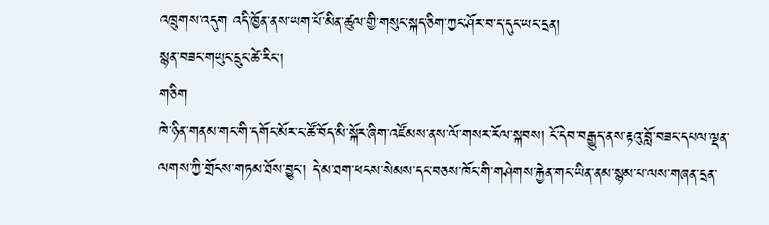འཁྲུགས་འདུག འདི་ཁྱོན་ནས་ཡག་པོ་མིན་ཚུལ་གྱི་གསུང་སྐད་ཅིག་ཀྱང་ཤོར་བ་ད་དུང་ཡང་དྲན།
སྙན་བཟང་གཡུང་དྲུང་ཚེ་རིང་།
གཅིག
ཁེ་ཉིན་གནམ་གང་གི་དགོང་མོར་ང་ཚོ་བོད་མི་སྐོར་ཞིག་འཛོམས་ནས་ལོ་གསར་རོལ་སྐབས། ངོ་དེབ་བརྒྱུད་ནས་རྟའུ་བློ་བཟང་དཔལ་ལྡན་ལགས་ཀྱི་གྲོངས་གཏམ་ཐོས་བྱུང་། དེ་མ་ཐག་ཕངས་སེམས་དང་བཅས་ཁོང་གི་གཤེགས་རྐྱེན་གང་ཡིན་ནམ་སྙམ་པ་ལས་གཞན་དྲན་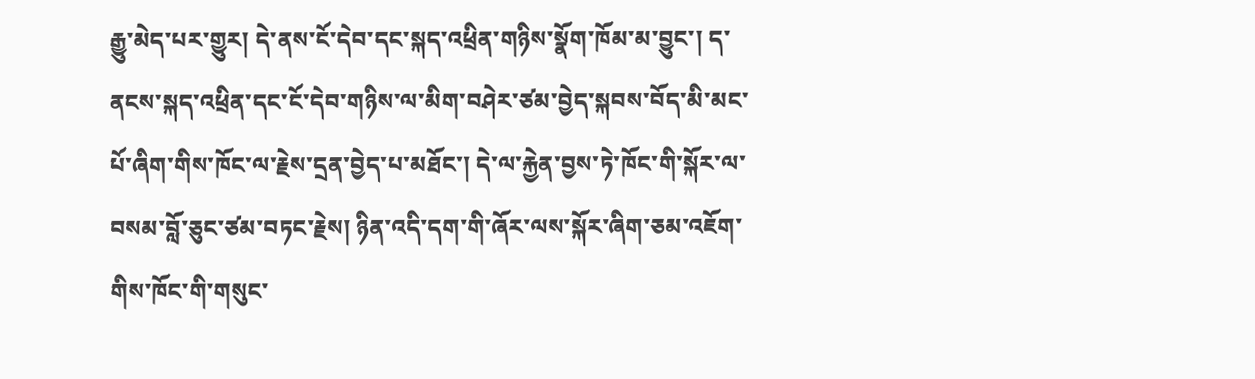རྒྱུ་མེད་པར་གྱུར། དེ་ནས་ངོ་དེབ་དང་སྐད་འཕྲིན་གཉིས་སྣོག་ཁོམ་མ་བྱུང་། ད་ནངས་སྐད་འཕྲིན་དང་ངོ་དེབ་གཉིས་ལ་མིག་བཤེར་ཙམ་བྱེད་སྐབས་བོད་མི་མང་པོ་ཞིག་གིས་ཁོང་ལ་རྗེས་དྲན་བྱེད་པ་མཐོང་། དེ་ལ་རྐྱེན་བྱས་ཏེ་ཁོང་གི་སྐོར་ལ་བསམ་བློ་ཅུང་ཙམ་བཏང་རྗེས། ཉིན་འདི་དག་གི་ཞོར་ལས་སྐོར་ཞིག་ཅམ་འཇོག་གིས་ཁོང་གི་གསུང་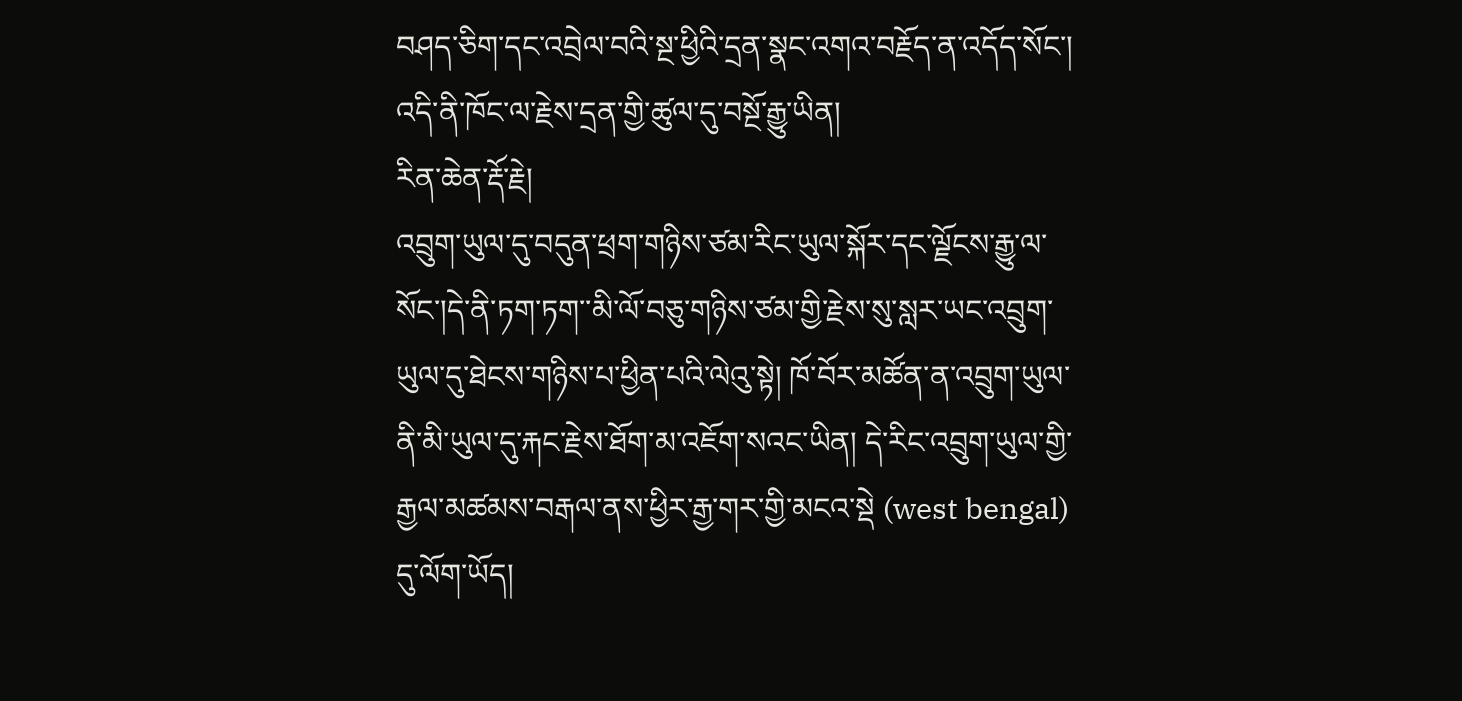བཤད་ཅིག་དང་འབྲེལ་བའི་སྔ་ཕྱིའི་དྲན་སྣང་འགའ་བརྗོད་ན་འདོད་སོང་། འདི་ནི་ཁོང་ལ་རྗེས་དྲན་གྱི་ཚུལ་དུ་བསྔོ་རྒྱུ་ཡིན།
རིན་ཆེན་རྡོ་རྗེ།
འབྲུག་ཡུལ་དུ་བདུན་ཕྲག་གཉིས་ཙམ་རིང་ཡུལ་སྐོར་དང་ལྗོངས་རྒྱུ་ལ་སོང་།དེ་ནི་ཏག་ཏག་་མི་ལོ་བཅུ་གཉིས་ཙམ་གྱི་རྗེས་སུ་སླར་ཡང་འབྲུག་ཡུལ་དུ་ཐེངས་གཉིས་པ་ཕྱིན་པའི་ལེའུ་སྟེ། ཁོ་བོར་མཚོན་ན་འབྲུག་ཡུལ་ནི་མི་ཡུལ་དུ་རྐང་རྗེས་ཐོག་མ་འཇོག་སའང་ཡིན། དེ་རིང་འབྲུག་ཡུལ་གྱི་རྒྱལ་མཚམས་བརྒལ་ནས་ཕྱིར་རྒྱ་གར་གྱི་མངའ་སྡེ (west bengal) དུ་ལོག་ཡོད།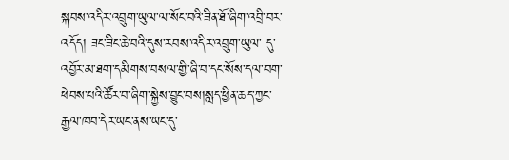སྐབས་འདིར་འབྲུག་ཡུལ་ལ་སོང་བའི་ཟིན་ཐོ་ཞིག་འབྲི་བར་འདོད། ཟང་ཟིང་ཆེ་བའི་དུས་རབས་འདིར་འབྲུག་ཡུལ་ དུ་འབྱོར་མ་ཐག་དམིགས་བསལ་གྱི་ཞི་བ་དང་སོས་དལ་བག་ཕེབས་པའི་ཚོར་བ་ཞིག་སྐྱེས་བྱུང་བས།སླད་ཕྱིན་ཆད་ཀྱང་རྒྱལ་ཁབ་དེར་ཡང་ནས་ཡང་དུ་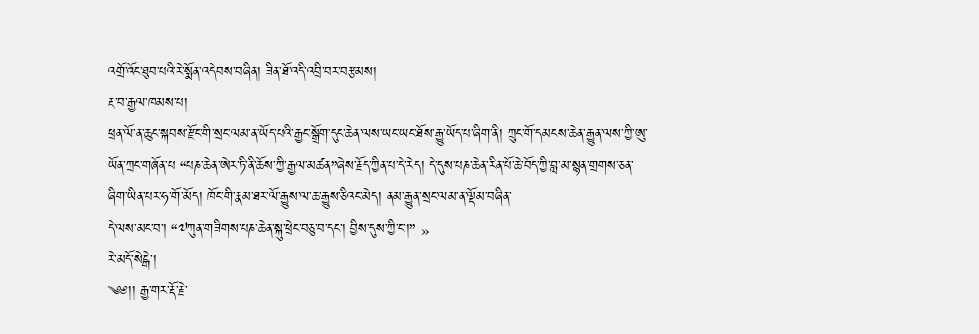འགྲོ་འོང་ཐུབ་པའི་རེ་སྨོན་འདེབས་བཞིན། ཟིན་ཐོ་འདི་འབྲི་བར་བརྩམས།
རྔ་བ་རྒྱལ་ཁམས་པ།
ཕྲན་ལོ་ན་ཆུང་སྐབས་རྫོང་གི་སྲང་ལམ་ན་ཡོད་པའི་རྒྱང་སྒྲོག་དུང་ཆེན་ལས་ཡང་ཡང་ཐོས་རྒྱུ་ཡོད་པ་ཞིག་ནི། ཀྲུང་གོ་དམངས་ཆེན་རྒྱུན་ལས་ཀྱི་ཨུ་ཡོན་ཀྲང་གཞོན་པ “པཎ་ཆེན་ཨེར་ཏི་ནི་ཆོས་ཀྱི་རྒྱལ་མཚན”ཞེས་རྗོད་ཀྱིན་པ་དེ་རེད། དེ་དུས་པཎ་ཆེན་རིན་པོ་ཆེ་བོད་ཀྱི་བླ་མ་སྙན་གྲགས་ཅན་ཞིག་ཡིན་པར་ཧ་གོ་མོད། ཁོང་གི་རྣམ་ཐར་ལོ་རྒྱུས་ལ་ཆ་རྒྱུས་ཅིའང་མེད། ནམ་རྒྱུན་སྲང་ལམ་ན་ལྡོམ་བཞིན་
དེ་ལས་མང་བ་། “༧ཀུན་གཟིགས་པཎ་ཆེན་སྐུ་ཕྲེང་བཅུ་བ་དང་། བྱིས་དུས་ཀྱི་ང་།” »
རེ་མདོ་སེངྒེ་།
༄༅།། རྒྱ་གར་རྡོ་རྗེ་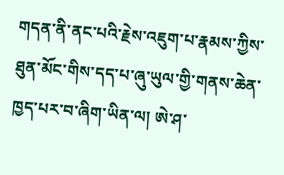གདན་ནི་ནང་པའི་རྗེས་འཇུག་པ་རྣམས་ཀྱིས་ཐུན་མོང་གིས་དད་པ་ཞུ་ཡུལ་གྱི་གནས་ཆེན་ཁྱད་པར་བ་ཞིག་ཡིན་ལ། ཨེ་ཤ་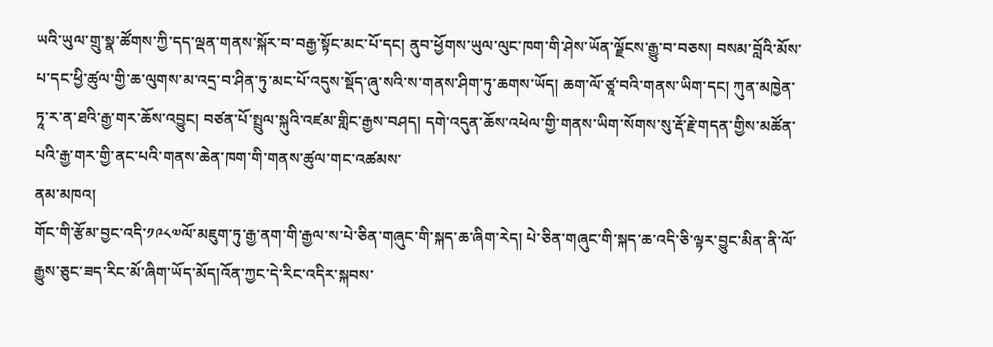ཡའི་ཡུལ་གྲུ་སྣ་ཚོགས་ཀྱི་དད་ལྡན་གནས་སྐོར་བ་བརྒྱ་སྟོང་མང་པོ་དང། ནུབ་ཕྱོགས་ཡུལ་ལུང་ཁག་གི་ཤེས་ཡོན་ལྗོངས་རྒྱུ་བ་བཅས། བསམ་བློའི་མོས་པ་དང་ཕྱི་ཚུལ་གྱི་ཆ་ལུགས་མ་འདྲ་བ་ཤིན་ཏུ་མང་པོ་འདུས་སྡོད་ཞུ་སའི་ས་གནས་ཤིག་ཏུ་ཆགས་ཡོད། ཆག་ལོ་ཙཱ་བའི་གནས་ཡིག་དང། ཀུན་མཁྱེན་ཏཱ་ར་ན་ཐའི་རྒྱ་གར་ཆོས་འབྱུང། བཙན་པོ་སྤྲུལ་སྐུའི་འཛམ་གླིང་རྒྱས་བཤད། དགེ་འདུན་ཆོས་འཕེལ་གྱི་གནས་ཡིག་སོགས་སུ་རྡོ་རྗེ་གདན་གྱིས་མཚོན་པའི་རྒྱ་གར་གྱི་ནང་པའི་གནས་ཆེན་ཁག་གི་གནས་ཚུལ་གང་འཚམས་
ནམ་མཁའ།
གོང་གི་རྩོམ་བྱང་འདི་༡༩༨༧ལོ་མཇུག་ཏུ་རྒྱ་ནག་གི་རྒྱལ་ས་པེ་ཅིན་གཞུང་གི་སྐད་ཆ་ཞིག་རེད། པེ་ཅིན་གཞུང་གི་སྐད་ཆ་འདི་ཅི་ལྟར་བྱུང་མིན་ནི་ལོ་རྒྱུས་ཅུང་ཟད་རིང་མོ་ཞིག་ཡོད་མོད།འོན་ཀྱང་དེ་རིང་འདིར་སྐབས་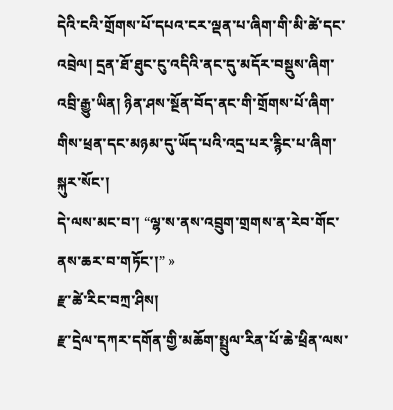དེའི་ངའི་གྲོགས་པོ་དཔའ་ངར་ལྡན་པ་ཞིག་གི་མི་ཚེ་དང་འབྲེལ། དྲན་ཐོ་ཐུང་ངུ་འདིའི་ནང་དུ་མདོར་བསྡུས་ཞིག་འབྲི་རྒྱུ་ཡིན། ཉིན་ཤས་སྔོན་བོད་ནང་གི་གྲོགས་པོ་ཞིག་གིས་ཕྲན་དང་མཉམ་དུ་ཡོད་པའི་འདྲ་པར་རྙིང་པ་ཞིག་སྐུར་སོང་།
དེ་ལས་མང་བ་། “ལྷ་ས་ནས་འབྲུག་གྲགས་ན་རེབ་གོང་ནས་ཆར་བ་གཏོང་།” »
རྫ་ཚེ་རིང་བཀྲ་ཤིས།
རྫ་དྲེལ་དཀར་དགོན་གྱི་མཆོག་སྤྲུལ་རིན་པོ་ཆེ་ཕྲིན་ལས་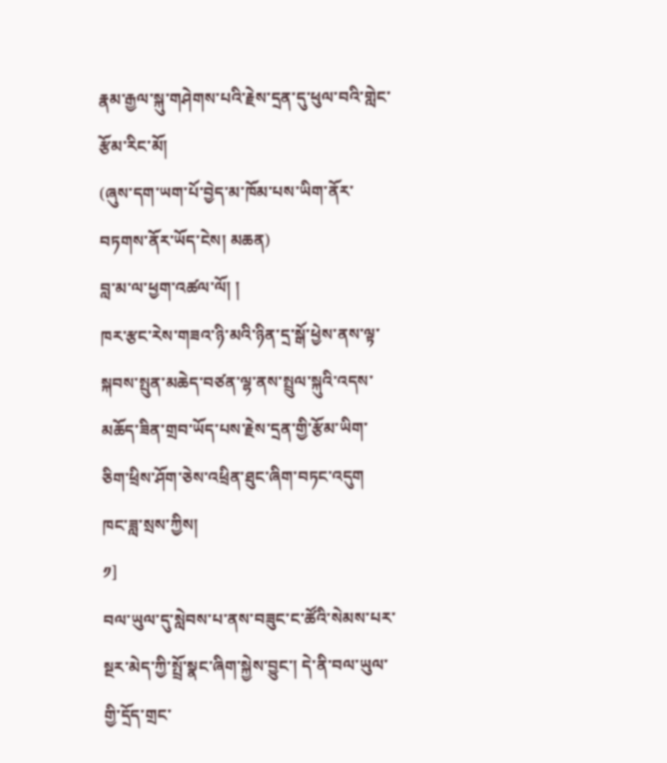རྣམ་རྒྱལ་སྐུ་གཤེགས་པའི་རྗེས་དྲན་དུ་ཕུལ་བའི་གླེང་རྩོམ་རིང་མོ།
(ཞུས་དག་ཡག་པོ་བྱེད་མ་ཁོམ་པས་ཡིག་ནོར་བཏགས་ནོར་ཡོད་ངེས། མཆན)
བླ་མ་ལ་ཕྱག་འཚལ་ལོ། །
ཁར་རྩང་རེས་གཟའ་ཉི་མའི་ཉིན་དྲ་སྒོ་ཕྱེས་ནས་ལྟ་སྐབས་སྤུན་མཆེད་བཙན་ལྷ་ནས་སྤྲུལ་སྐུའི་འདས་མཆོད་ཟིན་གྲབ་ཡོད་པས་རྗེས་དྲན་གྱི་རྩོམ་ཡིག་ཅིག་ཕྲིས་ཤོག་ཅེས་འཕྲིན་ཐུང་ཞིག་བཏང་འདུག
ཁང་ཟླ་སྲས་ཀྱིས།
༡]
བལ་ཡུལ་དུ་སླེབས་པ་ནས་བཟུང་ང་ཚོའི་སེམས་པར་སྔར་མེད་ཀྱི་སྤྲོ་སྣང་ཞིག་སྐྱེས་བྱུང་། དེ་ནི་བལ་ཡུལ་གྱི་དྲོད་གྲང་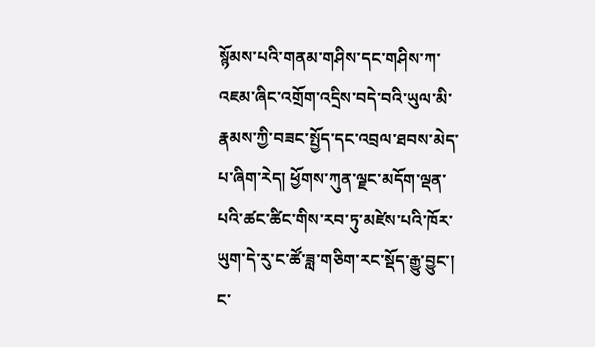སྙོམས་པའི་གནམ་གཤིས་དང་གཤིས་ཀ་འཇམ་ཞིང་འགྲོག་འདྲིས་བདེ་བའི་ཡུལ་མི་རྣམས་ཀྱི་བཟང་སྤྱོད་དང་འབྲལ་ཐབས་མེད་པ་ཞིག་རེད། ཕྱོགས་ཀུན་ལྗང་མདོག་ལྡན་པའི་ཚང་ཚིང་གིས་རབ་ཏུ་མཛེས་པའི་ཁོར་ཡུག་དེ་རུ་ང་ཚོ་ཟླ་གཅིག་རང་སྡོད་རྒྱུ་བྱུང་། ང་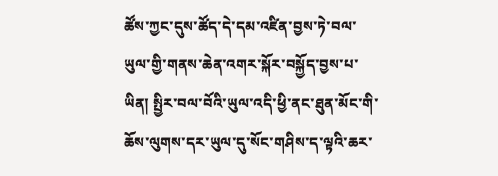ཚོས་ཀྱང་དུས་ཚོད་དེ་དམ་འཛིན་བྱས་ཏེ་བལ་ཡུལ་གྱི་གནས་ཆེན་འགར་སྐོར་བསྐྱོད་བྱས་པ་ཡིན། སྤྱིར་བལ་བོའི་ཡུལ་འདི་ཕྱི་ནང་ཐུན་མོང་གི་ཆོས་ལུགས་དར་ཡུལ་དུ་སོང་གཤིས་ད་ལྟའི་ཆར་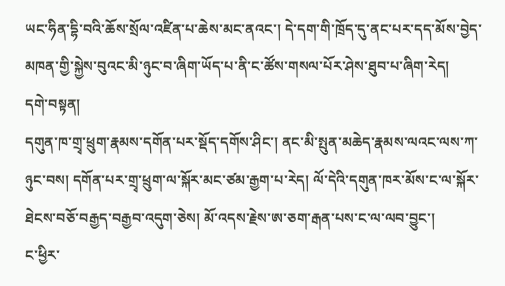ཡང་ཧིན་དྷི་བའི་ཆོས་སྲོལ་འཛིན་པ་ཆེས་མང་ནའང་། དེ་དག་གི་ཁྲོད་དུ་ནང་པར་དད་མོས་བྱེད་མཁན་གྱི་སྐྱེས་བུའང་མི་ཉུང་བ་ཞིག་ཡོད་པ་ནི་ང་ཚོས་གསལ་པོར་ཤེས་ཐུབ་པ་ཞིག་རེད།
དགེ་བསྟན།
དགུན་ཁ་གྲྭ་ཕྲུག་རྣམས་དགོན་པར་སྡོད་དགོས་ཤིང་། ནང་མི་སྤུན་མཆེད་རྣམས་ལའང་ལས་ཀ་ཉུང་བས། དགོན་པར་གྲྭ་ཕྲུག་ལ་སྐོར་མང་ཙམ་རྒྱག་པ་རེད། ལོ་དེའི་དགུན་ཁར་མོས་ང་ལ་སྐོར་ཐེངས་བཅོ་བརྒྱད་བརྒྱབ་འདུག་ཅེས། མོ་འདས་རྗེས་ཨ་ཅག་རྒན་པས་ང་ལ་ལབ་བྱུང་།
ང་ཕྱིར་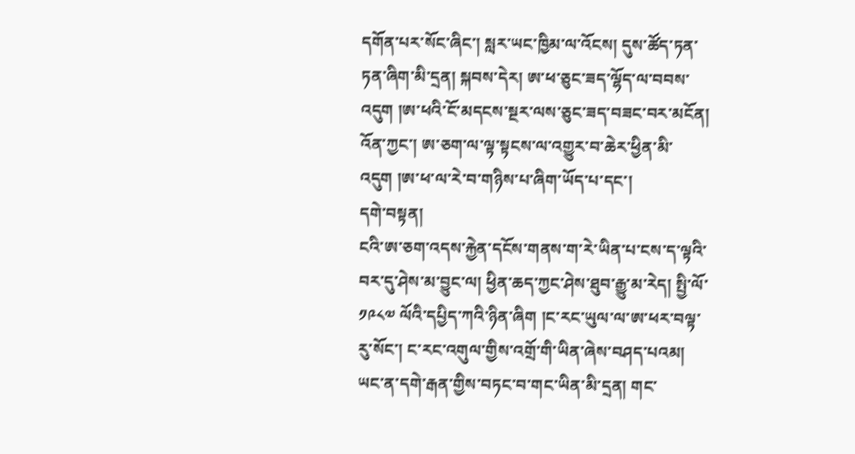དགོན་པར་སོང་ཞིང་། སླར་ཡང་ཁྱིམ་ལ་འོངས། དུས་ཚོད་ཏན་ཏན་ཞིག་མི་དྲན། སྐབས་དེར། ཨ་ཕ་ཅུང་ཟད་ལྷོད་ལ་བབས་འདུག །ཨ་ཕའི་ངོ་མདངས་སྔར་ལས་ཅུང་ཟད་བཟང་བར་མངོན། འོན་ཀྱང་། ཨ་ཅག་ལ་ལྟ་སྟངས་ལ་འགྱུར་བ་ཆེར་ཕྱིན་མི་འདུག །ཨ་ཕ་ལ་རེ་བ་གཉིས་པ་ཞིག་ཡོད་པ་དང་།
དགེ་བསྟན།
ངའི་ཨ་ཅག་འདས་རྐྱེན་དངོས་གནས་ག་རེ་ཡིན་པ་ངས་ད་ལྟའི་བར་དུ་ཤེས་མ་བྱུང་ལ། ཕྱིན་ཆད་ཀྱང་ཤེས་ཐུབ་རྒྱུ་མ་རེད། སྤྱི་ལོ་༡༩༨༧ ལོའི་དཔྱིད་ཀའི་ཉིན་ཞིག །ང་རང་ཡུལ་ལ་ཨ་ཕར་བལྟ་རུ་སོང་། ང་རང་འགུལ་གྱིས་འགྲོ་གི་ཡིན་ཞེས་བཤད་པའམ། ཡང་ན་དགེ་རྒན་གྱིས་བཏང་བ་གང་ཡིན་མི་དྲན། གང་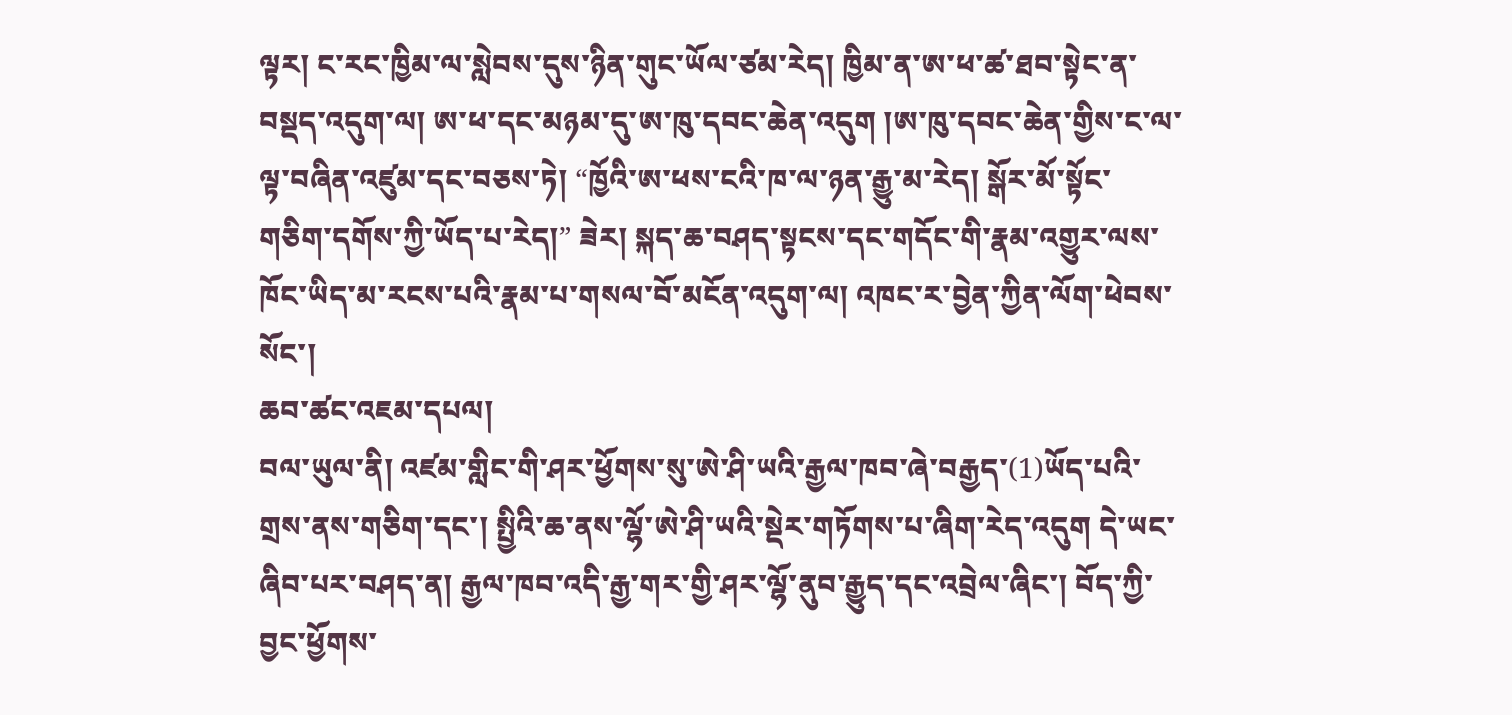ལྟར། ང་རང་ཁྱིམ་ལ་སླེབས་དུས་ཉིན་གུང་ཡོལ་ཙམ་རེད། ཁྱིམ་ན་ཨ་ཕ་ཚ་ཐབ་སྟེང་ན་བསྡད་འདུག་ལ། ཨ་ཕ་དང་མཉམ་དུ་ཨ་ཁུ་དབང་ཆེན་འདུག །ཨ་ཁུ་དབང་ཆེན་གྱིས་ང་ལ་ལྟ་བཞིན་འཛུམ་དང་བཅས་ཏེ། “ཁྱོའི་ཨ་ཕས་ངའི་ཁ་ལ་ཉན་རྒྱུ་མ་རེད། སྒོར་མོ་སྟོང་གཅིག་དགོས་ཀྱི་ཡོད་པ་རེད།” ཟེར། སྐད་ཆ་བཤད་སྟངས་དང་གདོང་གི་རྣམ་འགྱུར་ལས་ཁོང་ཡིད་མ་རངས་པའི་རྣམ་པ་གསལ་བོ་མངོན་འདུག་ལ། འཁང་ར་བྱེན་ཀྱིན་ལོག་ཕེབས་སོང་།
ཆབ་ཚང་འཇམ་དཔལ།
བལ་ཡུལ་ནི། འཛམ་གླིང་གི་ཤར་ཕྱོགས་སུ་ཨེ་ཤི་ཡའི་རྒྱལ་ཁབ་ཞེ་བརྒྱད་(1)ཡོད་པའི་གྲས་ནས་གཅིག་དང་། སྤྱིའི་ཆ་ནས་ལྷོ་ཨེ་ཤི་ཡའི་སྡེར་གཏོགས་པ་ཞིག་རེད་འདུག དེ་ཡང་ཞིབ་པར་བཤད་ན། རྒྱལ་ཁབ་འདི་རྒྱ་གར་གྱི་ཤར་ལྷོ་ནུབ་རྒྱུད་དང་འབྲེལ་ཞིང་། བོད་ཀྱི་བྱང་ཕྱོགས་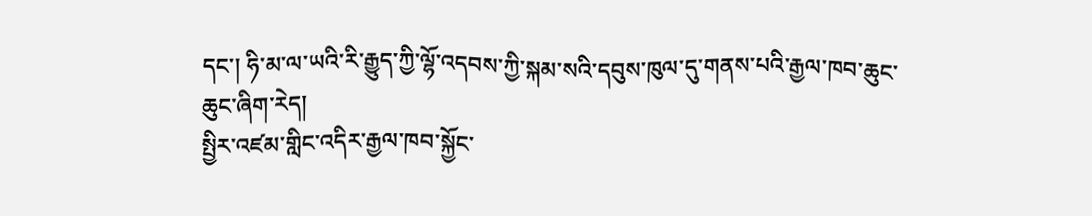དང་། ཧི་མ་ལ་ཡའི་རི་རྒྱུད་ཀྱི་ལྷོ་འདབས་ཀྱི་སྐམ་སའི་དབུས་ཁུལ་དུ་གནས་པའི་རྒྱལ་ཁབ་ཆུང་ཆུང་ཞིག་རེད།
སྤྱིར་འཛམ་གླིང་འདིར་རྒྱལ་ཁབ་སྐྱོང་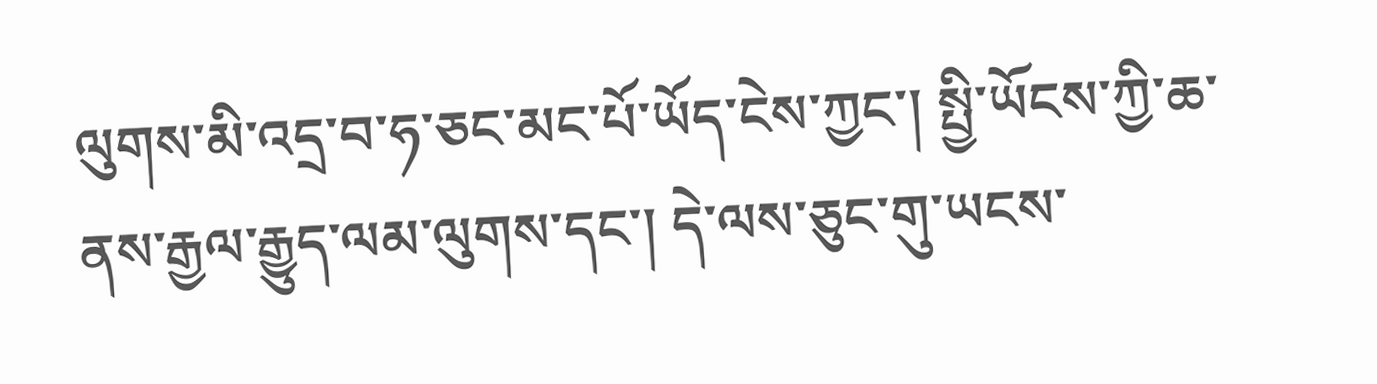ལུགས་མི་འདྲ་བ་ཧ་ཅང་མང་པོ་ཡོད་ངེས་ཀྱང་། སྤྱི་ཡོངས་ཀྱི་ཆ་ནས་རྒྱལ་རྒྱུད་ལམ་ལུགས་དང་། དེ་ལས་ཅུང་གུ་ཡངས་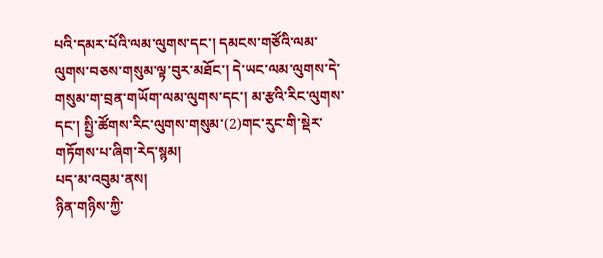པའི་དམར་པོའི་ལམ་ལུགས་དང་། དམངས་གཙོའི་ལམ་ལུགས་བཅས་གསུམ་ལྟ་བུར་མཐོང་། དེ་ཡང་ལམ་ལུགས་དེ་གསུམ་ག་བྲན་གཡོག་ལམ་ལུགས་དང་། མ་རྩའི་རིང་ལུགས་དང་། སྤྱི་ཚོགས་རིང་ལུགས་གསུམ་(2)གང་རུང་གི་སྡེར་གཏོགས་པ་ཞིག་རེད་སྙམ།
པད་མ་འབུམ་ནས།
ཉིན་གཉིས་ཀྱི་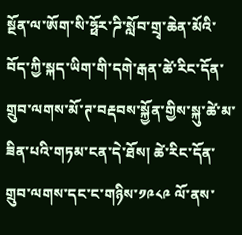སྔོན་ལ་ཨོག་སི་ཧྥོར་ཌི་སློབ་གྲྭ་ཆེན་མོའི་བོད་ཀྱི་སྐད་ཡིག་གི་དགེ་རྒན་ཚེ་རིང་དོན་གྲུབ་ལགས་མོ་ཊ་བརྡབས་སྐྱོན་གྱིས་སྐུ་ཚེ་མ་ཟིན་པའི་གཏམ་ངན་དེ་ཐོས། ཚེ་རིང་དོན་གྲུབ་ལགས་དང་ང་གཉིས་༡༩༨༩ ལོ་ནས་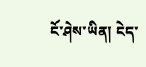ངོ་ཤེས་ཡིན། ངེད་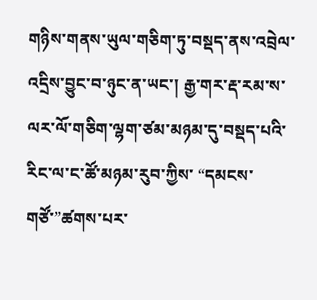གཉིས་གནས་ཡུལ་གཅིག་ཏུ་བསྡད་ནས་འབྲེལ་འདྲིས་བྱུང་བ་ཉུང་ན་ཡང་། རྒྱ་གར་རྡ་རམ་ས་ལར་ལོ་གཅིག་ལྷག་ཙམ་མཉམ་དུ་བསྡད་པའི་རིང་ལ་ང་ཚོ་མཉམ་རུབ་ཀྱིས་ “དམངས་གཙོ་”ཚགས་པར་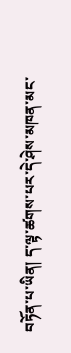བཏོན་པ་ཡིན། ད་ལྟ་ཚགས་པར་དེ་ཤེས་མཁན་མང་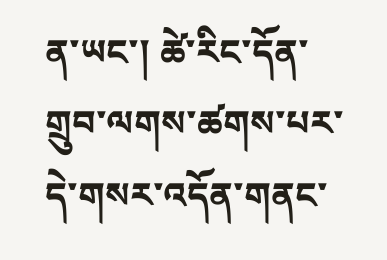ན་ཡང་། ཚེ་རིང་དོན་གྲུབ་ལགས་ཚགས་པར་དེ་གསར་འདོན་གནང་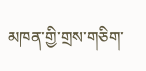མཁན་གྱི་གྲས་གཅིག་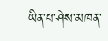ཡིན་པ་ཤེས་མཁན་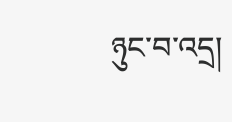ཉུང་བ་འདྲ།